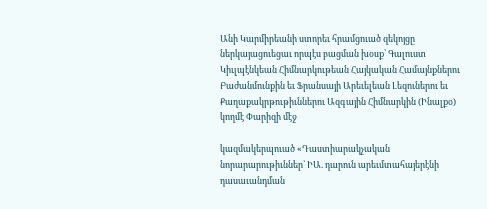Անի Կարմիրեանի ստորեւ հրամցուած զեկոյցը ներկայացուեցաւ որպէս բացման խօսք՝ Գալուստ Կիւլպէնկեան Հիմնարկութեան Հայկական Համայնքներու Բաժանմունքին եւ Ֆրանսայի Արեւելեան Լեզուներու եւ Քաղաքակրթութիւններու Ազգային Հիմնարկին (Ինալքօ) կողմէ Փարիզի մէջ

կազմակերպուած «Դաստիարակչական նորարարութիւններ՝ ԻԱ. դարուն արեւմտահայերէնի դասաւանդման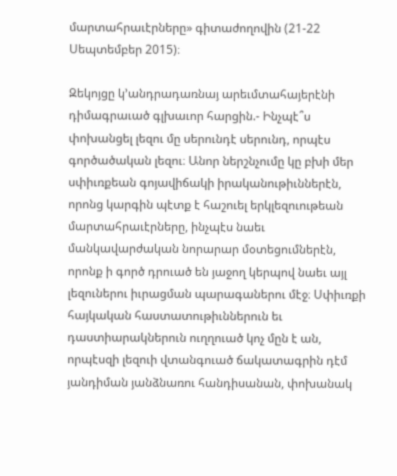մարտահրաւէրները» գիտաժողովին (21-22 Սեպտեմբեր 2015)։

Զեկոյցը կ՚անդրադառնայ արեւմտահայերէնի դիմագրաւած գլխաւոր հարցին.- Ինչպէ՞ս փոխանցել լեզու մը սերունդէ սերունդ, որպէս գործածական լեզու։ Անոր ներշնչումը կը բխի մեր սփիւռքեան գոյավիճակի իրականութիւններէն, որոնց կարգին պէտք է հաշուել երկլեզուութեան մարտահրաւէրները, ինչպէս նաեւ մանկավարժական նորարար մօտեցումներէն, որոնք ի գործ դրուած են յաջող կերպով նաեւ այլ լեզուներու իւրացման պարագաներու մէջ։ Սփիւռքի հայկական հաստատութիւններուն եւ դաստիարակներուն ուղղուած կոչ մըն է ան, որպէսզի լեզուի վտանգուած ճակատագրին դէմ յանդիման յանձնառու հանդիսանան, փոխանակ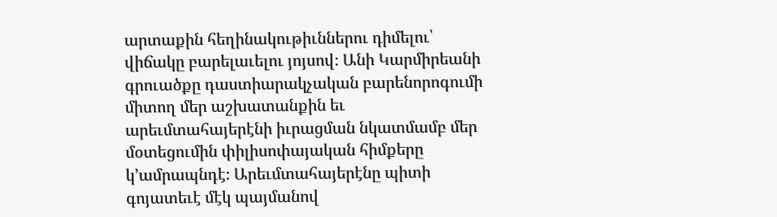արտաքին հեղինակութիւններու դիմելու՝ վիճակը բարելաւելու յոյսով։ Անի Կարմիրեանի գրուածքը դաստիարակչական բարենորոգումի միտող մեր աշխատանքին եւ արեւմտահայերէնի իւրացման նկատմամբ մեր մօտեցումին փիլիսոփայական հիմքերը կ՚ամրապնդէ։ Արեւմտահայերէնը պիտի գոյատեւէ մէկ պայմանով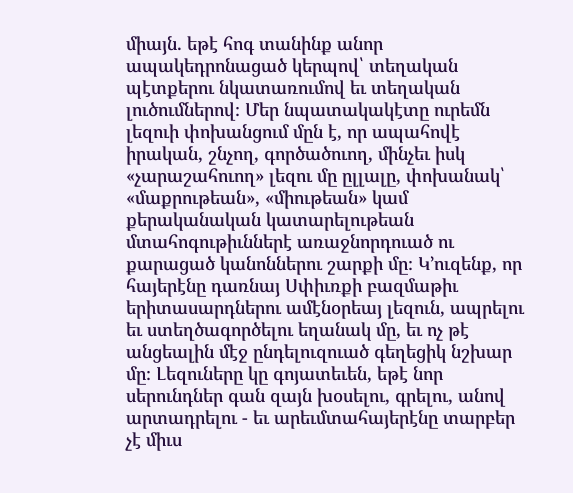միայն. եթէ հոգ տանինք անոր ապակեդրոնացած կերպով՝ տեղական պէտքերու նկատառումով եւ տեղական լուծումներով։ Մեր նպատակակէտը ուրեմն լեզուի փոխանցում մըն է, որ ապահովէ իրական, շնչող, գործածուող, մինչեւ իսկ «չարաշահուող» լեզու մը ըլլալը, փոխանակ՝ «մաքրութեան», «միութեան» կամ քերականական կատարելութեան մտահոգութիւններէ առաջնորդուած ու քարացած կանոններու շարքի մը։ Կ՚ուզենք, որ հայերէնը դառնայ Սփիւռքի բազմաթիւ երիտասարդներու ամէնօրեայ լեզուն, ապրելու եւ ստեղծագործելու եղանակ մը, եւ ոչ թէ անցեալին մէջ ընդելուզուած գեղեցիկ նշխար մը։ Լեզուները կը գոյատեւեն, եթէ նոր սերունդներ գան զայն խօսելու, գրելու, անով արտադրելու - եւ արեւմտահայերէնը տարբեր չէ միւս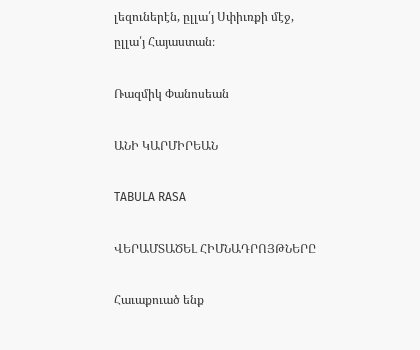լեզուներէն, ըլլա՛յ Սփիւռքի մէջ, ըլլա՛յ Հայաստան։

Ռազմիկ Փանոսեան

ԱՆԻ ԿԱՐՄԻՐԵԱՆ

TABULA RASA

ՎԵՐԱՄՏԱԾԵԼ ՀԻՄՆԱԴՐՈՅԹՆԵՐԸ

Հաւաքուած ենք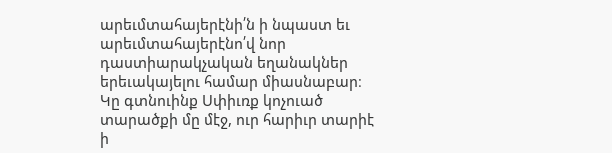արեւմտահայերէնի՛ն ի նպաստ եւ արեւմտահայերէնո՛վ նոր դաստիարակչական եղանակներ երեւակայելու համար միասնաբար։ Կը գտնուինք Սփիւռք կոչուած տարածքի մը մէջ, ուր հարիւր տարիէ ի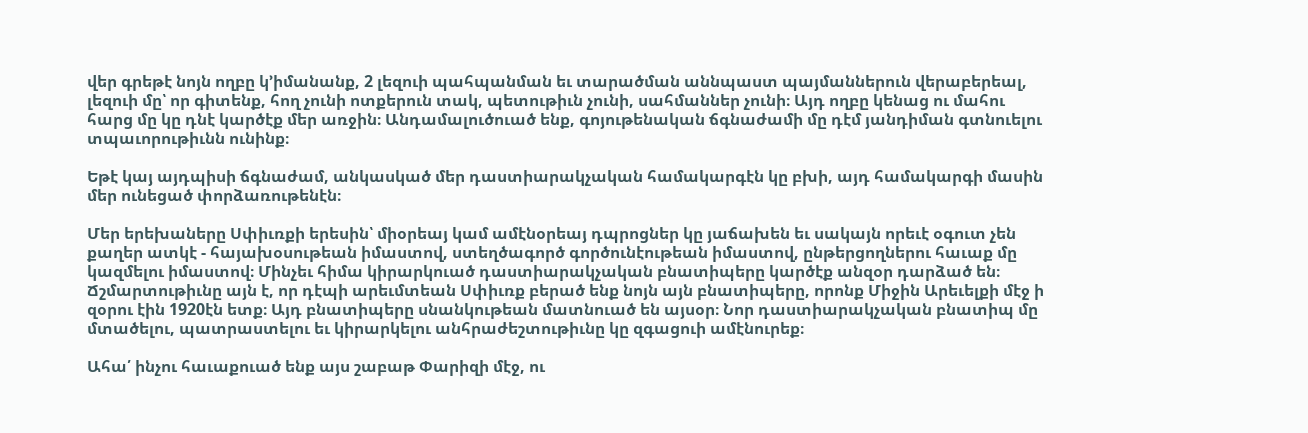վեր գրեթէ նոյն ողբը կ՚իմանանք, 2 լեզուի պահպանման եւ տարածման աննպաստ պայմաններուն վերաբերեալ, լեզուի մը՝ որ գիտենք, հող չունի ոտքերուն տակ, պետութիւն չունի, սահմաններ չունի։ Այդ ողբը կենաց ու մահու հարց մը կը դնէ կարծէք մեր առջին։ Անդամալուծուած ենք, գոյութենական ճգնաժամի մը դէմ յանդիման գտնուելու տպաւորութիւնն ունինք։

Եթէ կայ այդպիսի ճգնաժամ, անկասկած մեր դաստիարակչական համակարգէն կը բխի, այդ համակարգի մասին մեր ունեցած փորձառութենէն։

Մեր երեխաները Սփիւռքի երեսին՝ միօրեայ կամ ամէնօրեայ դպրոցներ կը յաճախեն եւ սակայն որեւէ օգուտ չեն քաղեր ատկէ - հայախօսութեան իմաստով, ստեղծագործ գործունէութեան իմաստով, ընթերցողներու հաւաք մը կազմելու իմաստով։ Մինչեւ հիմա կիրարկուած դաստիարակչական բնատիպերը կարծէք անզօր դարձած են։ Ճշմարտութիւնը այն է, որ դէպի արեւմտեան Սփիւռք բերած ենք նոյն այն բնատիպերը, որոնք Միջին Արեւելքի մէջ ի զօրու էին 1920էն ետք։ Այդ բնատիպերը սնանկութեան մատնուած են այսօր։ Նոր դաստիարակչական բնատիպ մը մտածելու, պատրաստելու եւ կիրարկելու անհրաժեշտութիւնը կը զգացուի ամէնուրեք։

Ահա՛ ինչու հաւաքուած ենք այս շաբաթ Փարիզի մէջ, ու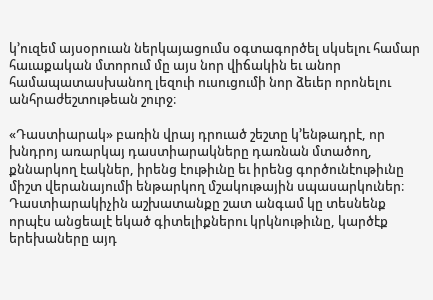կ՚ուզեմ այսօրուան ներկայացումս օգտագործել սկսելու համար հաւաքական մտորում մը այս նոր վիճակին եւ անոր համապատասխանող լեզուի ուսուցումի նոր ձեւեր որոնելու անհրաժեշտութեան շուրջ։

«Դաստիարակ» բառին վրայ դրուած շեշտը կ՚ենթադրէ, որ խնդրոյ առարկայ դաստիարակները դառնան մտածող, քննարկող էակներ, իրենց էութիւնը եւ իրենց գործունէութիւնը միշտ վերանայումի ենթարկող մշակութային սպասարկուներ։ Դաստիարակիչին աշխատանքը շատ անգամ կը տեսնենք որպէս անցեալէ եկած գիտելիքներու կրկնութիւնը, կարծէք երեխաները այդ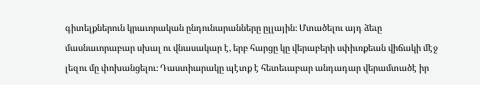գիտելքներուն կրաւորական ընդունարանները ըլլային։ Մտածելու այդ ձեւը մասնաւորաբար սխալ ու վնասակար է, երբ հարցը կը վերաբերի սփիւռքեան վիճակի մէջ լեզու մը փոխանցելու։ Դաստիարակը պէտք է հետեւաբար անդադար վերամտածէ իր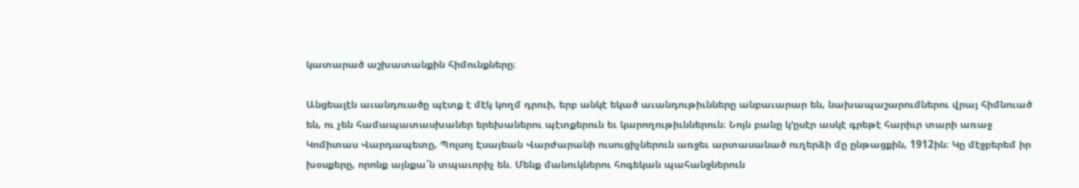կատարած աշխատանքին հիմունքները։

Անցեալէն աւանդուածը պէտք է մէկ կողմ դրուի, երբ անկէ եկած աւանդութիւնները անբաւարար են, նախապաշարումներու վրայ հիմնուած են, ու չեն համապատասխաներ երեխաներու պէտքերուն եւ կարողութիւններուն։ Նոյն բանը կ՚ըսէր ասկէ գրեթէ հարիւր տարի առաջ Կոմիտաս Վարդապետը, Պոլսոյ Էսայեան Վարժարանի ուսուցիչներուն առջեւ արտասանած ուղերձի մը ընթացքին, 1912ին։ Կը մէջբերեմ իր խօսքերը, որոնք այնքա՜ն տպաւորիչ են. Մենք մանուկներու հոգեկան պահանջներուն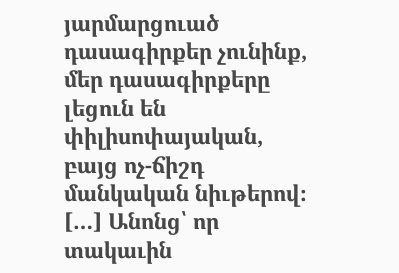յարմարցուած դասագիրքեր չունինք, մեր դասագիրքերը լեցուն են փիլիսոփայական, բայց ոչ-ճիշդ մանկական նիւթերով։ […] Անոնց՝ որ տակաւին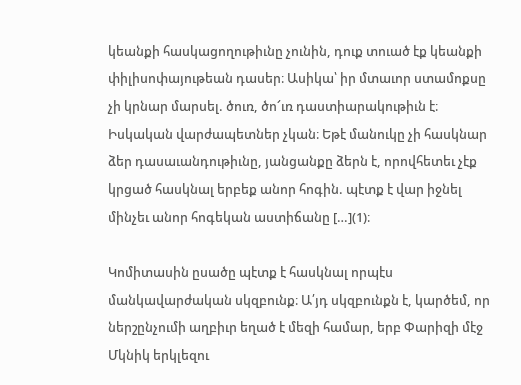կեանքի հասկացողութիւնը չունին, դուք տուած էք կեանքի փիլիսոփայութեան դասեր։ Ասիկա՝ իր մտաւոր ստամոքսը չի կրնար մարսել. ծուռ, ծո՜ւռ դաստիարակութիւն է։ Իսկական վարժապետներ չկան։ Եթէ մանուկը չի հասկնար ձեր դասաւանդութիւնը, յանցանքը ձերն է, որովհետեւ չէք կրցած հասկնալ երբեք անոր հոգին. պէտք է վար իջնել մինչեւ անոր հոգեկան աստիճանը […](1)։

Կոմիտասին ըսածը պէտք է հասկնալ որպէս մանկավարժական սկզբունք։ Ա՛յդ սկզբունքն է, կարծեմ, որ ներշընչումի աղբիւր եղած է մեզի համար, երբ Փարիզի մէջ Մկնիկ երկլեզու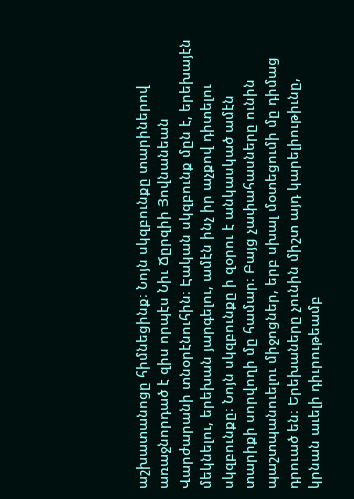աշխատանոցը հիմնեցինք։ Նոյն սկզբունքը տարիներով առաջնորդած է զիս որպէս Նիւ Ճըրզիի Յովնանեան Վարժարանի տնօրէնուհին։ Էական սկզբունք մըն է, երեխայէն մեկնելու, երեխան յարգելու, ամէն ինչ իր աչքով դիտելու սկզբունքը։ Նոյն սկզբունքը ի զօրու է անկասկած ամէն տարիքի սորվողի մը համար։ Բայց չափահասները ունին պաշտպանուելու միջոցներ, երբ սխալ մօտեցումի մը դիմաց դրուած են։ Երեխաները չունին միշտ այդ կարելիութիւնը, կրնան աւելի դիւրութեամբ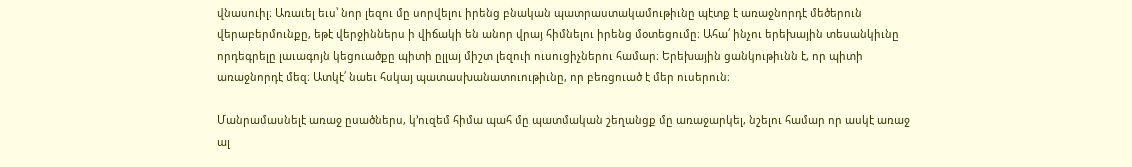վնասուիլ։ Առաւել եւս՝ նոր լեզու մը սորվելու իրենց բնական պատրաստակամութիւնը պէտք է առաջնորդէ մեծերուն վերաբերմունքը, եթէ վերջիններս ի վիճակի են անոր վրայ հիմնելու իրենց մօտեցումը։ Ահա՛ ինչու երեխային տեսանկիւնը որդեգրելը լաւագոյն կեցուածքը պիտի ըլլայ միշտ լեզուի ուսուցիչներու համար։ Երեխային ցանկութիւնն է, որ պիտի առաջնորդէ մեզ։ Ատկէ՛ նաեւ հսկայ պատասխանատուութիւնը, որ բեռցուած է մեր ուսերուն։

Մանրամասնելէ առաջ ըսածներս, կ՚ուզեմ հիմա պահ մը պատմական շեղանցք մը առաջարկել, նշելու համար որ ասկէ առաջ ալ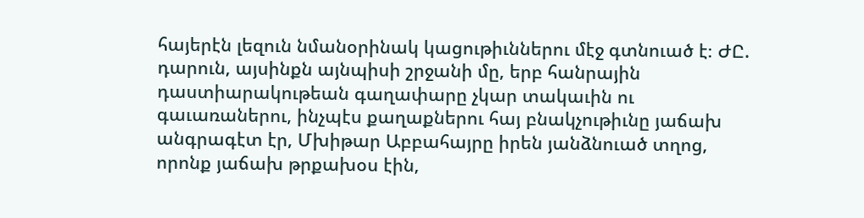հայերէն լեզուն նմանօրինակ կացութիւններու մէջ գտնուած է։ ԺԸ. դարուն, այսինքն այնպիսի շրջանի մը, երբ հանրային դաստիարակութեան գաղափարը չկար տակաւին ու գաւառաներու, ինչպէս քաղաքներու հայ բնակչութիւնը յաճախ անգրագէտ էր, Մխիթար Աբբահայրը իրեն յանձնուած տղոց, որոնք յաճախ թրքախօս էին,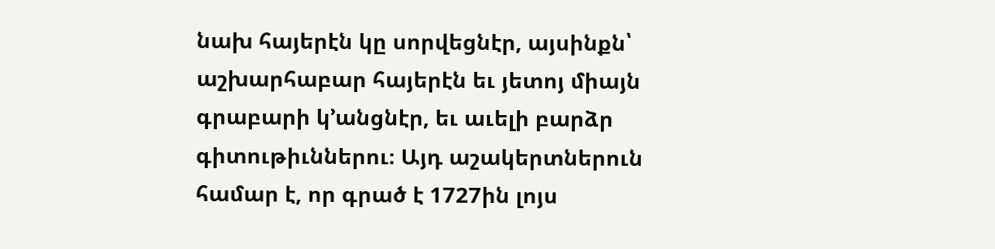նախ հայերէն կը սորվեցնէր, այսինքն՝ աշխարհաբար հայերէն եւ յետոյ միայն գրաբարի կ՚անցնէր, եւ աւելի բարձր գիտութիւններու։ Այդ աշակերտներուն համար է, որ գրած է 1727ին լոյս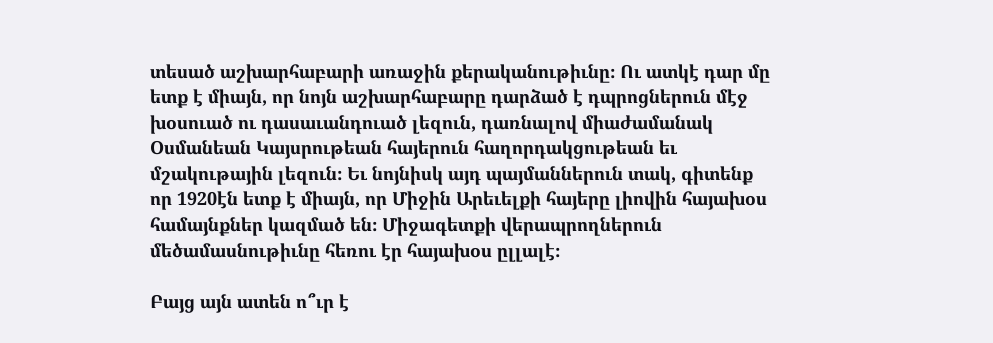տեսած աշխարհաբարի առաջին քերականութիւնը։ Ու ատկէ դար մը ետք է միայն, որ նոյն աշխարհաբարը դարձած է դպրոցներուն մէջ խօսուած ու դասաւանդուած լեզուն, դառնալով միաժամանակ Օսմանեան Կայսրութեան հայերուն հաղորդակցութեան եւ մշակութային լեզուն։ Եւ նոյնիսկ այդ պայմաններուն տակ, գիտենք որ 1920էն ետք է միայն, որ Միջին Արեւելքի հայերը լիովին հայախօս համայնքներ կազմած են։ Միջագետքի վերապրողներուն մեծամասնութիւնը հեռու էր հայախօս ըլլալէ։

Բայց այն ատեն ո՞ւր է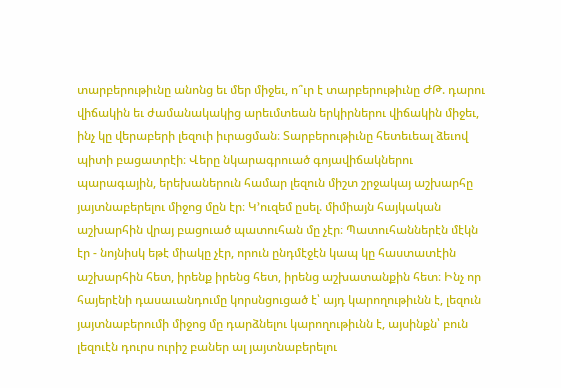տարբերութիւնը անոնց եւ մեր միջեւ, ո՞ւր է տարբերութիւնը ԺԹ. դարու վիճակին եւ ժամանակակից արեւմտեան երկիրներու վիճակին միջեւ, ինչ կը վերաբերի լեզուի իւրացման։ Տարբերութիւնը հետեւեալ ձեւով պիտի բացատրէի։ Վերը նկարագրուած գոյավիճակներու պարագային, երեխաներուն համար լեզուն միշտ շրջակայ աշխարհը յայտնաբերելու միջոց մըն էր։ Կ՚ուզեմ ըսել. միմիայն հայկական աշխարհին վրայ բացուած պատուհան մը չէր։ Պատուհաններէն մէկն էր - նոյնիսկ եթէ միակը չէր, որուն ընդմէջէն կապ կը հաստատէին աշխարհին հետ, իրենք իրենց հետ, իրենց աշխատանքին հետ։ Ինչ որ հայերէնի դասաւանդումը կորսնցուցած է՝ այդ կարողութիւնն է, լեզուն յայտնաբերումի միջոց մը դարձնելու կարողութիւնն է, այսինքն՝ բուն լեզուէն դուրս ուրիշ բաներ ալ յայտնաբերելու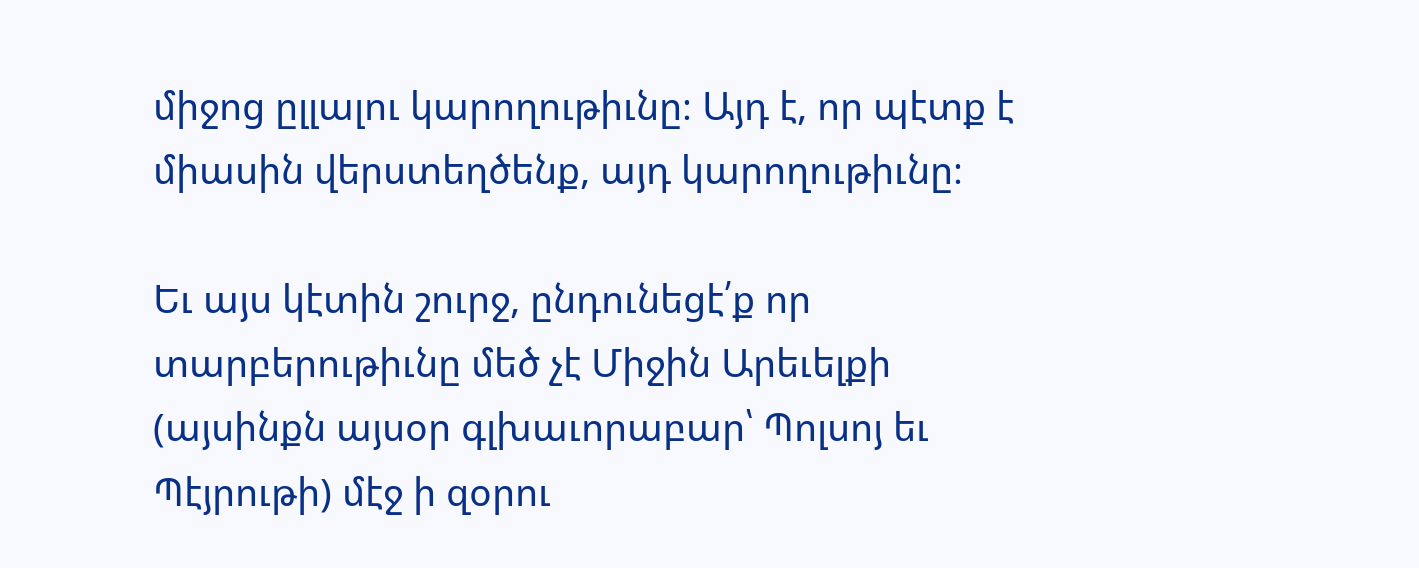միջոց ըլլալու կարողութիւնը։ Այդ է, որ պէտք է միասին վերստեղծենք, այդ կարողութիւնը։

Եւ այս կէտին շուրջ, ընդունեցէ՛ք որ տարբերութիւնը մեծ չէ Միջին Արեւելքի (այսինքն այսօր գլխաւորաբար՝ Պոլսոյ եւ Պէյրութի) մէջ ի զօրու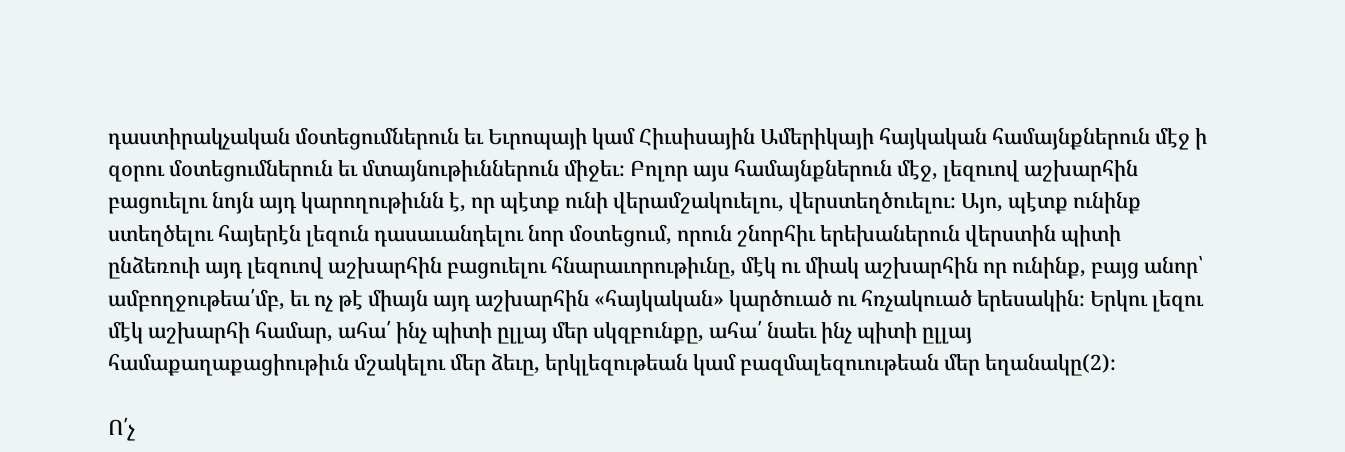դաստիրակչական մօտեցումներուն եւ Եւրոպայի կամ Հիւսիսային Ամերիկայի հայկական համայնքներուն մէջ ի զօրու մօտեցումներուն եւ մտայնութիւններուն միջեւ։ Բոլոր այս համայնքներուն մէջ, լեզուով աշխարհին բացուելու նոյն այդ կարողութիւնն է, որ պէտք ունի վերամշակուելու, վերստեղծուելու։ Այո, պէտք ունինք ստեղծելու հայերէն լեզուն դասաւանդելու նոր մօտեցում, որուն շնորհիւ երեխաներուն վերստին պիտի ընձեռուի այդ լեզուով աշխարհին բացուելու հնարաւորութիւնը, մէկ ու միակ աշխարհին որ ունինք, բայց անոր՝ ամբողջութեա՛մբ, եւ ոչ թէ միայն այդ աշխարհին «հայկական» կարծուած ու հռչակուած երեսակին։ Երկու լեզու մէկ աշխարհի համար, ահա՛ ինչ պիտի ըլլայ մեր սկզբունքը, ահա՛ նաեւ ինչ պիտի ըլլայ համաքաղաքացիութիւն մշակելու մեր ձեւը, երկլեզութեան կամ բազմալեզուութեան մեր եղանակը(2)։

Ո՛չ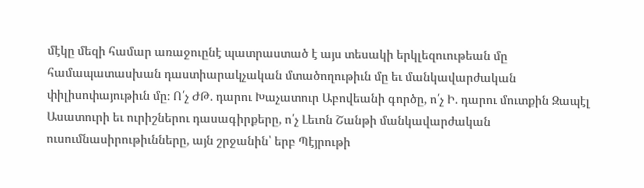մէկը մեզի համար առաջուընէ պատրաստած է այս տեսակի երկլեզուութեան մը համապատասխան դաստիարակչական մտածողութիւն մը եւ մանկավարժական փիլիսոփայութիւն մը։ Ո՛չ ԺԹ. դարու Խաչատուր Աբովեանի գործը, ո՛չ Ի. դարու մուտքին Զապէլ Ասատուրի եւ ուրիշներու դասագիրքերը, ո՛չ Լեւոն Շանթի մանկավարժական ուսումնասիրութիւնները, այն շրջանին՝ երբ Պէյրութի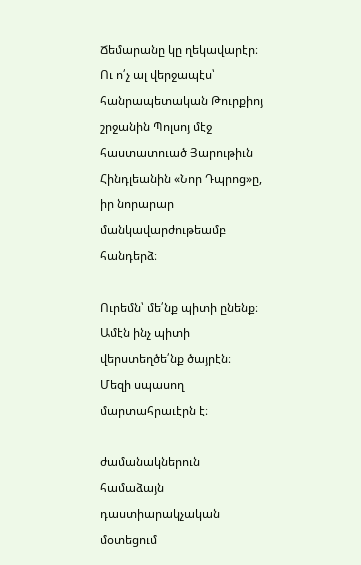Ճեմարանը կը ղեկավարէր։ Ու ո՛չ ալ վերջապէս՝ հանրապետական Թուրքիոյ շրջանին Պոլսոյ մէջ հաստատուած Յարութիւն Հինդլեանին «Նոր Դպրոց»ը, իր նորարար մանկավարժութեամբ հանդերձ։

Ուրեմն՝ մե՛նք պիտի ընենք։ Ամէն ինչ պիտի վերստեղծե՛նք ծայրէն։ Մեզի սպասող մարտահրաւէրն է։

ժամանակներուն համաձայն դաստիարակչական մօտեցում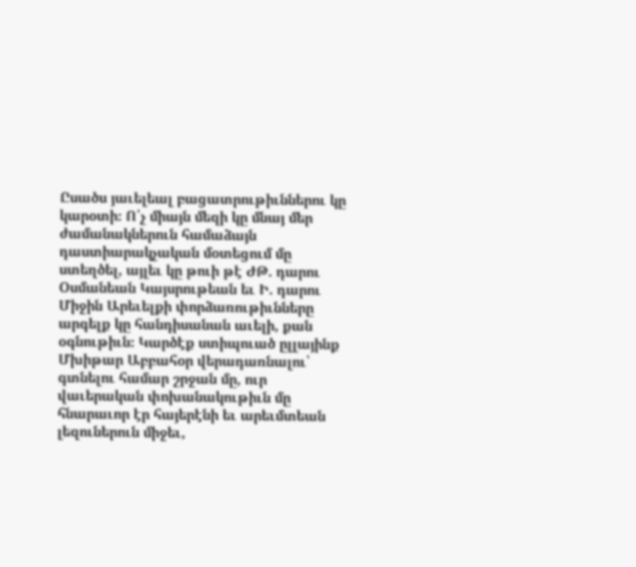Ըսածս յաւելեալ բացատրութիւններու կը կարօտի։ Ո՛չ միայն մեզի կը մնայ մեր ժամանակներուն համաձայն դաստիարակչական մօտեցում մը ստեղծել, այլեւ կը թուի թէ ԺԹ. դարու Օսմանեան Կայսրութեան եւ Ի. դարու Միջին Արեւելքի փորձառութիւնները արգելք կը հանդիսանան աւելի, քան օգնութիւն։ Կարծէք ստիպուած ըլլայինք Մխիթար Աբբահօր վերադառնալու՝ գտնելու համար շրջան մը, ուր վաւերական փոխանակութիւն մը հնարաւոր էր հայերէնի եւ արեւմտեան լեզուներուն միջեւ,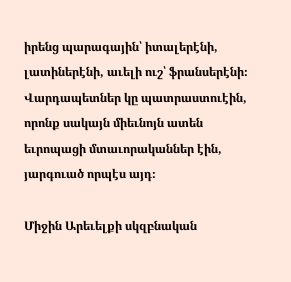իրենց պարագային՝ իտալերէնի, լատիներէնի, աւելի ուշ՝ ֆրանսերէնի։ Վարդապետներ կը պատրաստուէին, որոնք սակայն միեւնոյն ատեն եւրոպացի մտաւորականներ էին, յարգուած որպէս այդ։

Միջին Արեւելքի սկզբնական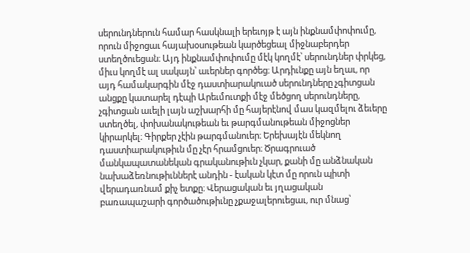սերունդներուն համար հասկնալի երեւոյթ է այն ինքնամփոփումը, որուն միջոցաւ հայախօսութեան կարծեցեալ միջնաբերդեր ստեղծուեցան։ Այդ ինքնամփոփումը մէկ կողմէ՝ սերունդներ փրկեց, միւս կողմէ ալ սակայն՝ աւերներ գործեց։ Արդիւնքը այն եղաւ, որ այդ համակարգին մէջ դաստիարակուած սերունդները չգիտցան անցքը կատարել դէպի Արեւմուտքի մէջ մեծցող սերունդները, չգիտցան աւելի լայն աշխարհի մը հայերէնով մաս կազմելու ձեւերը ստեղծել, փոխանակութեան եւ թարգմանութեան միջոցներ կիրարկել։ Գիրքեր չէին թարգմանուեր։ Երեխայէն մեկնող դաստիարակութիւն մը չէր հրամցուեր։ Ծրագրուած մանկապատանեկան գրականութիւն չկար, քանի մը անձնական նախաձեռնութիւններէ անդին - էական կէտ մը որուն պիտի վերադառնամ քիչ ետքը։ Վերացական եւ յղացական բառապաշարի գործածութիւնը չքաջալերուեցաւ, ուր մնաց՝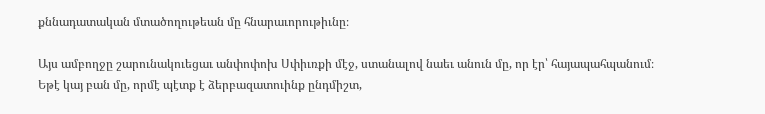քննադատական մտածողութեան մը հնարաւորութիւնը։

Այս ամբողջը շարունակուեցաւ անփոփոխ Սփիւռքի մէջ, ստանալով նաեւ անուն մը, որ էր՝ հայապահպանում։ Եթէ կայ բան մը, որմէ պէտք է ձերբազատուինք ընդմիշտ,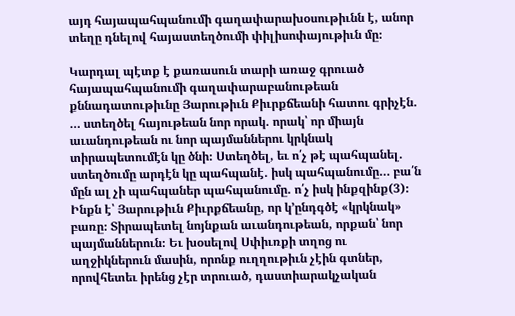այդ հայապահպանումի գաղափարախօսութիւնն է, անոր տեղը դնելով հայաստեղծումի փիլիսոփայութիւն մը։

Կարդալ պէտք է քառասուն տարի առաջ գրուած հայապահպանումի գաղափարաբանութեան քննադատութիւնը Յարութիւն Քիւրքճեանի հատու գրիչէն. … ստեղծել հայութեան նոր որակ. որակ՝ որ միայն աւանդութեան ու նոր պայմաններու կրկնակ տիրապետումէն կը ծնի։ Ստեղծել, եւ ո՛չ թէ պահպանել. ստեղծումը արդէն կը պահպանէ. իսկ պահպանումը… բա՛ն մըն ալ չի պահպաներ պահպանումը. ո՛չ իսկ ինքզինք(3)։ Ինքն է՝ Յարութիւն Քիւրքճեանը, որ կ՚ընդգծէ «կրկնակ» բառը։ Տիրապետել նոյնքան աւանդութեան, որքան՝ նոր պայմաններուն։ Եւ խօսելով Սփիւռքի տղոց ու աղջիկներուն մասին, որոնք ուղղութիւն չէին գտներ, որովհետեւ իրենց չէր տրուած, դաստիարակչական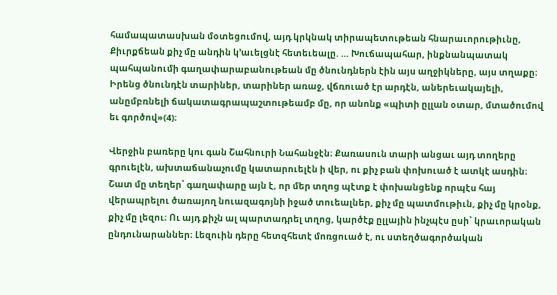համապատասխան մօտեցումով, այդ կրկնակ տիրապետութեան հնարաւորութիւնը, Քիւրքճեան քիչ մը անդին կ՚աւելցնէ հետեւեալը. … Խուճապահար, ինքնանպատակ պահպանումի գաղափարաբանութեան մը ծնունդներն էին այս աղջիկները, այս տղաքը։ Իրենց ծնունդէն տարիներ, տարիներ առաջ, վճռուած էր արդէն, աներեւակայելի, անըմբռնելի ճակատագրապաշտութեամբ մը, որ անոնք «պիտի ըլլան օտար, մտածումով եւ գործով»(4)։

Վերջին բառերը կու գան Շահնուրի Նահանջէն։ Քառասուն տարի անցաւ այդ տողերը գրուելէն, ախտաճանաչումը կատարուելէն ի վեր, ու քիչ բան փոխուած է ատկէ ասդին։ Շատ մը տեղեր՝ գաղափարը այն է, որ մեր տղոց պէտք է փոխանցենք որպէս հայ վերապրելու ծառայող նուազագոյնի իջած տուեալներ, քիչ մը պատմութիւն, քիչ մը կրօնք, քիչ մը լեզու։ Ու այդ քիչն ալ պարտադրել տղոց, կարծէք ըլլային ինչպէս ըսի՝ կրաւորական ընդունարաններ։ Լեզուին դերը հետզհետէ մոռցուած է, ու ստեղծագործական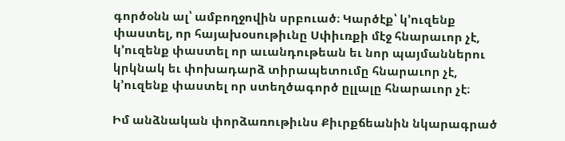գործօնն ալ՝ ամբողջովին սրբուած։ Կարծէք՝ կ՚ուզենք փաստել, որ հայախօսութիւնը Սփիւռքի մէջ հնարաւոր չէ, կ՚ուզենք փաստել որ աւանդութեան եւ նոր պայմաններու կրկնակ եւ փոխադարձ տիրապետումը հնարաւոր չէ, կ՚ուզենք փաստել որ ստեղծագործ ըլլալը հնարաւոր չէ։

Իմ անձնական փորձառութիւնս Քիւրքճեանին նկարագրած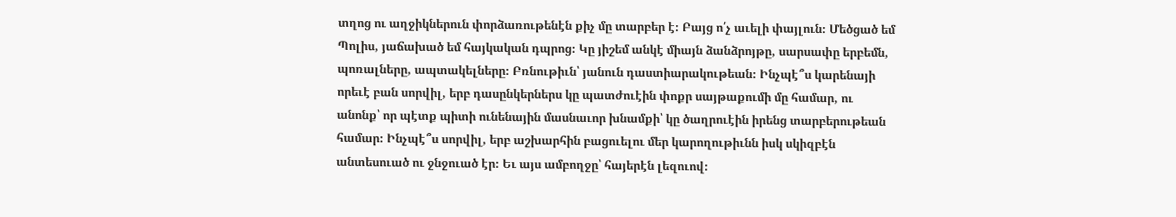տղոց ու աղջիկներուն փորձառութենէն քիչ մը տարբեր է։ Բայց ո՛չ աւելի փայլուն։ Մեծցած եմ Պոլիս, յաճախած եմ հայկական դպրոց։ Կը յիշեմ անկէ միայն ձանձրոյթը, սարսափը երբեմն, պոռալները, ապտակելները։ Բռնութիւն՝ յանուն դաստիարակութեան։ Ինչպէ՞ս կարենայի որեւէ բան սորվիլ, երբ դասընկերներս կը պատժուէին փոքր սայթաքումի մը համար, ու անոնք՝ որ պէտք պիտի ունենային մասնաւոր խնամքի՝ կը ծաղրուէին իրենց տարբերութեան համար։ Ինչպէ՞ս սորվիլ, երբ աշխարհին բացուելու մեր կարողութիւնն իսկ սկիզբէն անտեսուած ու ջնջուած էր։ Եւ այս ամբողջը՝ հայերէն լեզուով։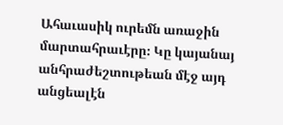Ահաւասիկ ուրեմն առաջին մարտահրաւէրը։ Կը կայանայ անհրաժեշտութեան մէջ այդ անցեալէն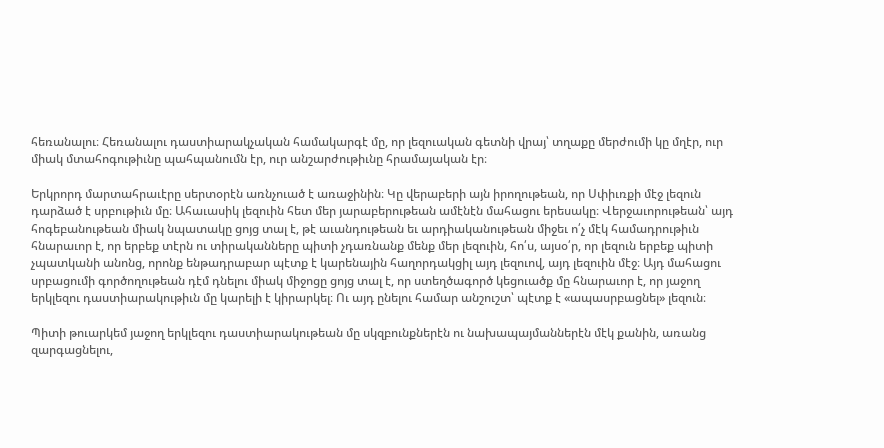հեռանալու։ Հեռանալու դաստիարակչական համակարգէ մը, որ լեզուական գետնի վրայ՝ տղաքը մերժումի կը մղէր, ուր միակ մտահոգութիւնը պահպանումն էր, ուր անշարժութիւնը հրամայական էր։

Երկրորդ մարտահրաւէրը սերտօրէն առնչուած է առաջինին։ Կը վերաբերի այն իրողութեան, որ Սփիւռքի մէջ լեզուն դարձած է սրբութիւն մը։ Ահաւասիկ լեզուին հետ մեր յարաբերութեան ամէնէն մահացու երեսակը։ Վերջաւորութեան՝ այդ հոգեբանութեան միակ նպատակը ցոյց տալ է, թէ աւանդութեան եւ արդիականութեան միջեւ ո՛չ մէկ համադրութիւն հնարաւոր է, որ երբեք տէրն ու տիրականները պիտի չդառնանք մենք մեր լեզուին, հո՛ս, այսօ՛ր, որ լեզուն երբեք պիտի չպատկանի անոնց, որոնք ենթադրաբար պէտք է կարենային հաղորդակցիլ այդ լեզուով, այդ լեզուին մէջ։ Այդ մահացու սրբացումի գործողութեան դէմ դնելու միակ միջոցը ցոյց տալ է, որ ստեղծագործ կեցուածք մը հնարաւոր է, որ յաջող երկլեզու դաստիարակութիւն մը կարելի է կիրարկել։ Ու այդ ընելու համար անշուշտ՝ պէտք է «ապասրբացնել» լեզուն։

Պիտի թուարկեմ յաջող երկլեզու դաստիարակութեան մը սկզբունքներէն ու նախապայմաններէն մէկ քանին, առանց զարգացնելու,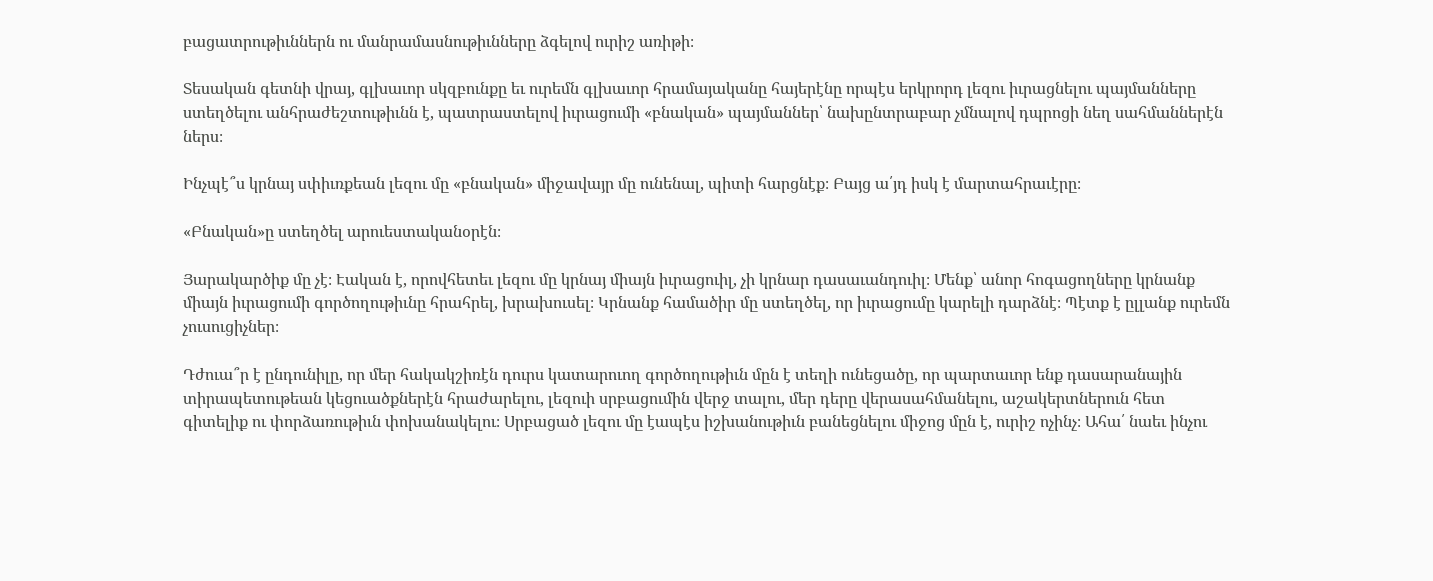բացատրութիւններն ու մանրամասնութիւնները ձգելով ուրիշ առիթի։

Տեսական գետնի վրայ, գլխաւոր սկզբունքը եւ ուրեմն գլխաւոր հրամայականը հայերէնը որպէս երկրորդ լեզու իւրացնելու պայմանները ստեղծելու անհրաժեշտութիւնն է, պատրաստելով իւրացումի «բնական» պայմաններ՝ նախընտրաբար չմնալով դպրոցի նեղ սահմաններէն ներս։

Ինչպէ՞ս կրնայ սփիւռքեան լեզու մը «բնական» միջավայր մը ունենալ, պիտի հարցնէք։ Բայց ա՛յդ իսկ է մարտահրաւէրը։

«Բնական»ը ստեղծել արուեստականօրէն։

Յարակարծիք մը չէ։ Էական է, որովհետեւ լեզու մը կրնայ միայն իւրացուիլ, չի կրնար դասաւանդուիլ։ Մենք՝ անոր հոգացողները կրնանք միայն իւրացումի գործողութիւնը հրահրել, խրախուսել։ Կրնանք համածիր մը ստեղծել, որ իւրացումը կարելի դարձնէ։ Պէտք է ըլլանք ուրեմն չուսուցիչներ։

Դժուա՞ր է ընդունիլը, որ մեր հակակշիռէն դուրս կատարուող գործողութիւն մըն է տեղի ունեցածը, որ պարտաւոր ենք դասարանային տիրապետութեան կեցուածքներէն հրաժարելու, լեզուի սրբացումին վերջ տալու, մեր դերը վերասահմանելու, աշակերտներուն հետ գիտելիք ու փորձառութիւն փոխանակելու։ Սրբացած լեզու մը էապէս իշխանութիւն բանեցնելու միջոց մըն է, ուրիշ ոչինչ։ Ահա՛ նաեւ ինչու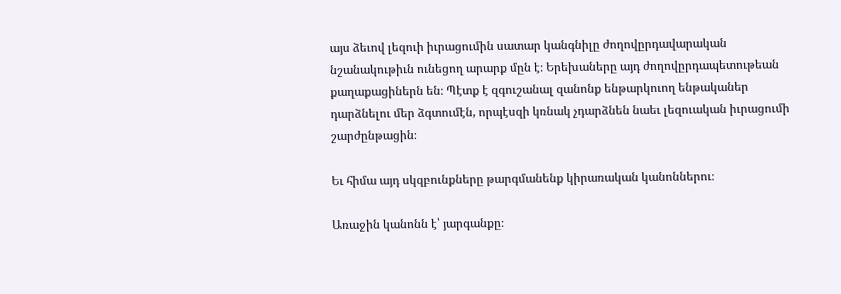այս ձեւով լեզուի իւրացումին սատար կանգնիլը ժողովըրդավարական նշանակութիւն ունեցող արարք մըն է։ Երեխաները այդ ժողովըրդապետութեան քաղաքացիներն են։ Պէտք է զգուշանալ զանոնք ենթարկուող ենթականեր դարձնելու մեր ձգտումէն, որպէսզի կռնակ չդարձնեն նաեւ լեզուական իւրացումի շարժընթացին։

Եւ հիմա այդ սկզբունքները թարգմանենք կիրառական կանոններու։

Առաջին կանոնն է՝ յարգանքը։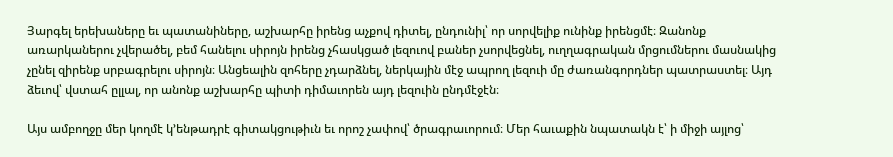Յարգել երեխաները եւ պատանիները, աշխարհը իրենց աչքով դիտել, ընդունիլ՝ որ սորվելիք ունինք իրենցմէ։ Զանոնք առարկաներու չվերածել, բեմ հանելու սիրոյն իրենց չհասկցած լեզուով բաներ չսորվեցնել, ուղղագրական մրցումներու մասնակից չընել զիրենք սրբագրելու սիրոյն։ Անցեալին զոհերը չդարձնել, ներկային մէջ ապրող լեզուի մը ժառանգորդներ պատրաստել։ Այդ ձեւով՝ վստահ ըլլալ, որ անոնք աշխարհը պիտի դիմաւորեն այդ լեզուին ընդմէջէն։

Այս ամբողջը մեր կողմէ կ՚ենթադրէ գիտակցութիւն եւ որոշ չափով՝ ծրագրաւորում։ Մեր հաւաքին նպատակն է՝ ի միջի այլոց՝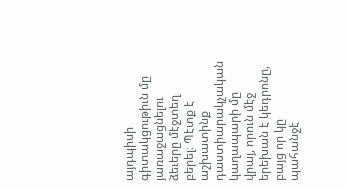այդպիսի գիտակցութիւն մը յառաջացնելու ձեւերը մէջտեղ բերել։ Պէտք է աշխատինք դաստիարակչական կաղապարի մը վրայ, որուն մէջ երեխան է կեդրոնը, բայց որ կը պահանջէ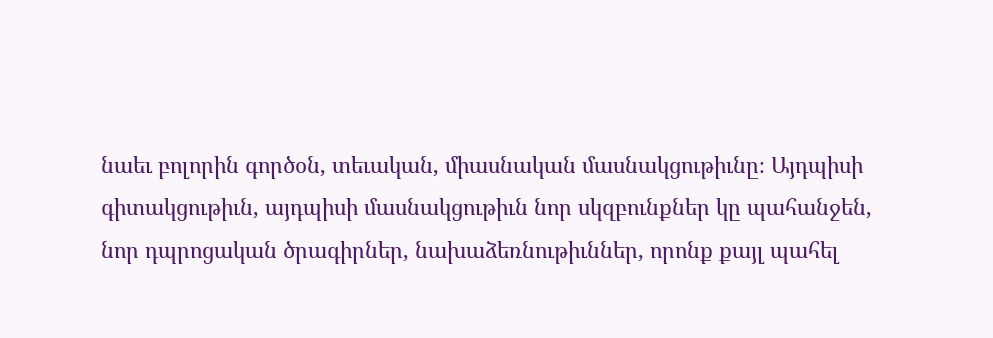նաեւ բոլորին գործօն, տեւական, միասնական մասնակցութիւնը։ Այդպիսի գիտակցութիւն, այդպիսի մասնակցութիւն նոր սկզբունքներ կը պահանջեն, նոր դպրոցական ծրագիրներ, նախաձեռնութիւններ, որոնք քայլ պահել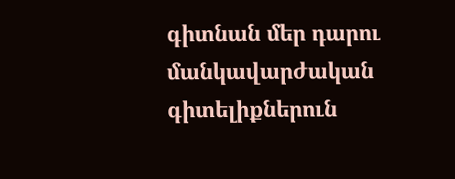գիտնան մեր դարու մանկավարժական գիտելիքներուն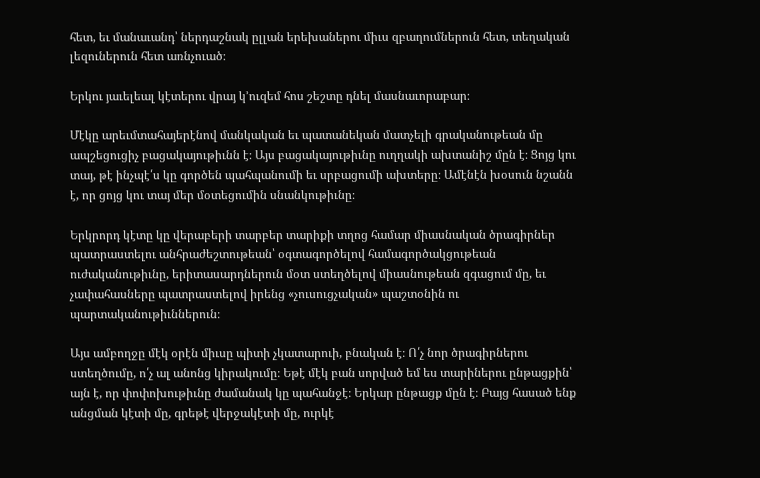հետ, եւ մանաւանդ՝ ներդաշնակ ըլլան երեխաներու միւս զբաղումներուն հետ, տեղական լեզուներուն հետ առնչուած։

Երկու յաւելեալ կէտերու վրայ կ՚ուզեմ հոս շեշտը դնել մասնաւորաբար։

Մէկը արեւմտահայերէնով մանկական եւ պատանեկան մատչելի գրականութեան մը ապշեցուցիչ բացակայութիւնն է։ Այս բացակայութիւնը ուղղակի ախտանիշ մըն է։ Ցոյց կու տայ, թէ ինչպէ՛ս կը գործեն պահպանումի եւ սրբացումի ախտերը։ Ամէնէն խօսուն նշանն է, որ ցոյց կու տայ մեր մօտեցումին սնանկութիւնը։

Երկրորդ կէտը կը վերաբերի տարբեր տարիքի տղոց համար միասնական ծրագիրներ պատրաստելու անհրաժեշտութեան՝ օգտագործելով համագործակցութեան ուժականութիւնը, երիտասարդներուն մօտ ստեղծելով միասնութեան զգացում մը, եւ չափահասները պատրաստելով իրենց «չուսուցչական» պաշտօնին ու պարտականութիւններուն։

Այս ամբողջը մէկ օրէն միւսը պիտի չկատարուի, բնական է։ Ո՛չ նոր ծրագիրներու ստեղծումը, ո՛չ ալ անոնց կիրակումը։ Եթէ մէկ բան սորված եմ ես տարիներու ընթացքին՝ այն է, որ փոփոխութիւնը ժամանակ կը պահանջէ։ Երկար ընթացք մըն է։ Բայց հասած ենք անցման կէտի մը, գրեթէ վերջակէտի մը, ուրկէ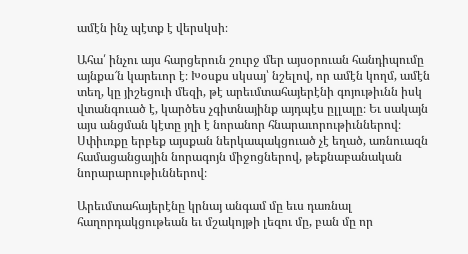ամէն ինչ պէտք է վերսկսի։

Ահա՛ ինչու այս հարցերուն շուրջ մեր այսօրուան հանդիպումը այնքա՜ն կարեւոր է։ Խօսքս սկսայ՝ նշելով, որ ամէն կողմ, ամէն տեղ, կը յիշեցուի մեզի, թէ արեւմտահայերէնի գոյութիւնն իսկ վտանգուած է, կարծես չգիտնայինք այդպէս ըլլալը։ Եւ սակայն այս անցման կէտը յղի է նորանոր հնարաւորութիւններով։ Սփիւռքը երբեք այսքան ներկապակցուած չէ եղած, առնուազն համացանցային նորագոյն միջոցներով, թեքնաբանական նորարարութիւններով։

Արեւմտահայերէնը կրնայ անգամ մը եւս դառնալ հաղորդակցութեան եւ մշակոյթի լեզու մը, բան մը որ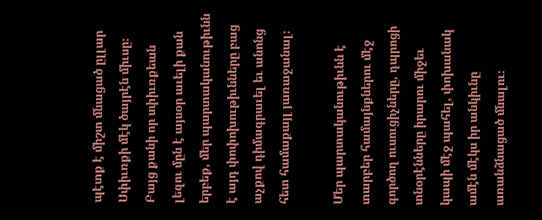պէտք է միշտ մնացած ըլլար Սփիւռքի մէկ ծայրէն միւսը։ Բայց քանի որ սփիւռքեան լեզու մըն է այսօր աւելի քան երբեք, մեր պարտականութիւնն է այդ փոփոխութիւնները բաց աչքով դիմագրաւել եւ անոնց հետ համաքայլ յառաջանալ։

Մեր պարտականութիւնն է տարբեր համայնքներու մէջ գործող ուսուցիչները, դպրոցի տնօրէնները իրարու միջեւ կապի մէջ պահել, փոխանակ ամէն մէկս իր անկիւնը առանձնացած մնալու։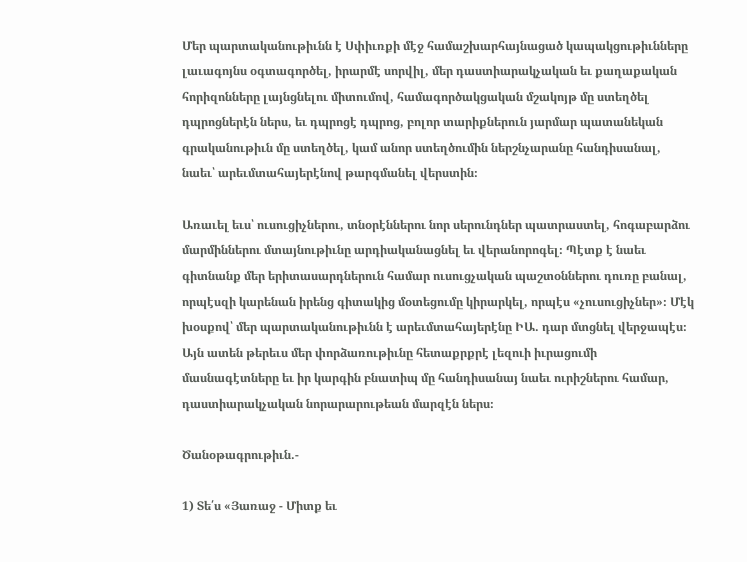Մեր պարտականութիւնն է Սփիւռքի մէջ համաշխարհայնացած կապակցութիւնները լաւագոյնս օգտագործել, իրարմէ սորվիլ, մեր դաստիարակչական եւ քաղաքական հորիզոնները լայնցնելու միտումով, համագործակցական մշակոյթ մը ստեղծել դպրոցներէն ներս, եւ դպրոցէ դպրոց, բոլոր տարիքներուն յարմար պատանեկան գրականութիւն մը ստեղծել, կամ անոր ստեղծումին ներշնչարանը հանդիսանալ, նաեւ՝ արեւմտահայերէնով թարգմանել վերստին։

Առաւել եւս՝ ուսուցիչներու, տնօրէններու նոր սերունդներ պատրաստել, հոգաբարձու մարմիններու մտայնութիւնը արդիականացնել եւ վերանորոգել։ Պէտք է նաեւ գիտնանք մեր երիտասարդներուն համար ուսուցչական պաշտօններու դուռը բանալ, որպէսզի կարենան իրենց գիտակից մօտեցումը կիրարկել, որպէս «չուսուցիչներ»։ Մէկ խօսքով՝ մեր պարտականութիւնն է արեւմտահայերէնը ԻԱ. դար մտցնել վերջապէս։ Այն ատեն թերեւս մեր փորձառութիւնը հետաքրքրէ լեզուի իւրացումի մասնագէտները եւ իր կարգին բնատիպ մը հանդիսանայ նաեւ ուրիշներու համար, դաստիարակչական նորարարութեան մարզէն ներս։

Ծանօթագրութիւն.-

1) Տե՛ս «Յառաջ - Միտք եւ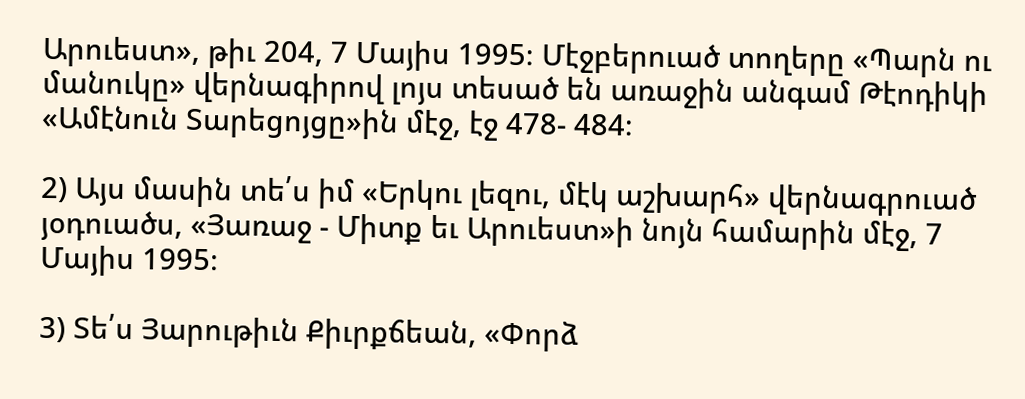Արուեստ», թիւ 204, 7 Մայիս 1995։ Մէջբերուած տողերը «Պարն ու մանուկը» վերնագիրով լոյս տեսած են առաջին անգամ Թէոդիկի «Ամէնուն Տարեցոյցը»ին մէջ, էջ 478- 484։

2) Այս մասին տե՛ս իմ «Երկու լեզու, մէկ աշխարհ» վերնագրուած յօդուածս, «Յառաջ - Միտք եւ Արուեստ»ի նոյն համարին մէջ, 7 Մայիս 1995։

3) Տե՛ս Յարութիւն Քիւրքճեան, «Փորձ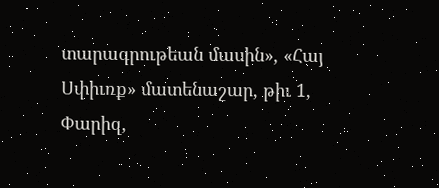տարագրութեան մասին», «Հայ Սփիւռք» մատենաշար, թիւ 1, Փարիզ,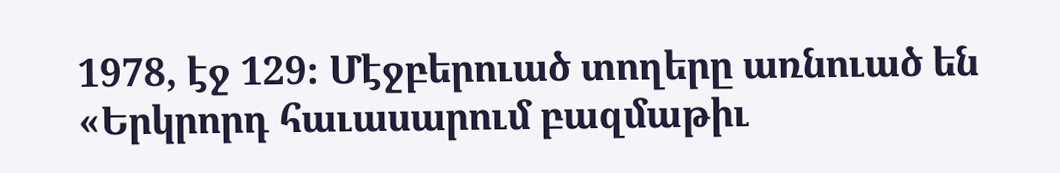1978, էջ 129։ Մէջբերուած տողերը առնուած են «Երկրորդ հաւասարում բազմաթիւ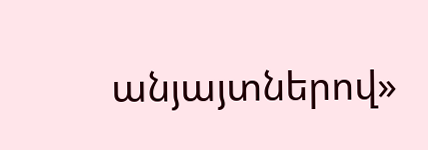անյայտներով»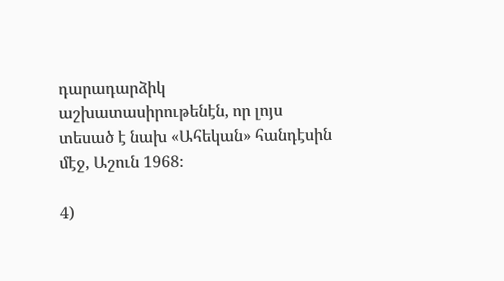դարադարձիկ աշխատասիրութենէն, որ լոյս տեսած է նախ «Ահեկան» հանդէսին մէջ, Աշուն 1968։

4)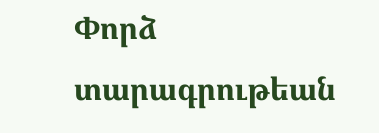Փորձ տարագրութեան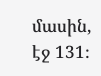մասին, էջ 131։